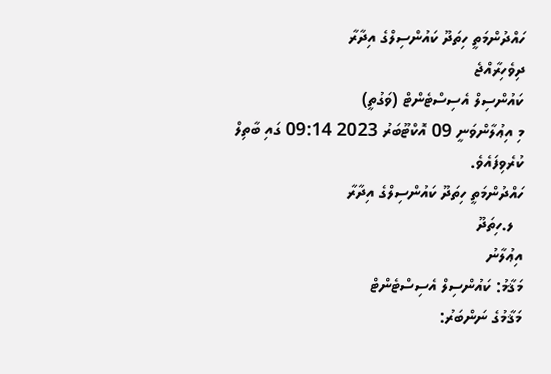ހައްދުންމަތީ ހިތަދޫ ކައުންސިލްގެ އިދާރާ
ދިވެހިރާއްޖެ
ކައުންސިލް އެސިސްޓެންޓް (ވަގުތީ)
މި އިޢުލާންވަނީ 09 އޮކްޓޫބަރު 2023 09:14 ގައި ބާތިލް ކުރެވިފައެވެ.
ހައްދުންމަތީ ހިތަދޫ ކައުންސިލްގެ އިދާރާ
  ލ.ހިތަދޫ
އިޢުލާނު
މަޤާމު: ކައުންސިލް އެސިސްޓެންޓް
މަޤާމުގެ ނަންބަރު: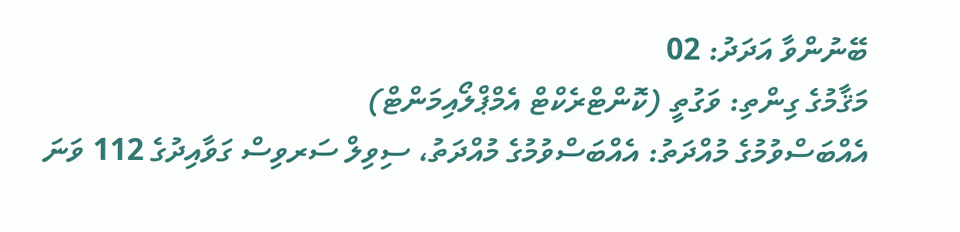ބޭނުންވާ އަދަދު: 02
މަޤާމުގެ ގިންތި: ވަގުތީ (ކޮންޓްރެކްޓް އެމްޕްލޯއިމަންޓް)
އެއްބަސްވުމުގެ މުއްދަތު: އެއްބަސްވުމުގެ މުއްދަތު، ސިވިލް ސަރވިސް ގަވާއިދުގެ 112 ވަނަ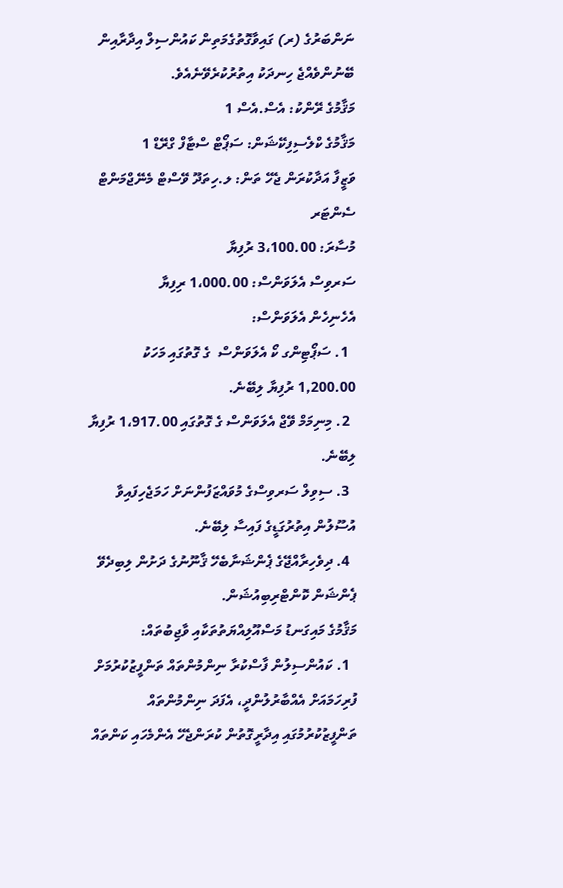ނަންބަރުގެ (ރ) ގައިވާގޮތުގެމަތިން ކައުންސިލް އިދާރާއިން ބޭނުންވެއްޖެ ހިނދަކު އިތުރުކުރެވޭނެއެވެ.
މަޤާމުގެ ރޭންކު: އެސް.އެސް 1
މަޤާމުގެ ކްލެސިފިކޭޝަން: ސަޕޯޓް ސްޓާފް ގްރޭޑް 1
ވަޒީފާ އަދާކުރަން ޖެހޭ ތަން: ލ.ހިތަދޫ ވޭސްޓް މެނޭޖްމަންޓް ސެންޓަރ
މުސާރަ: 3،100.00 ރުފިޔާ
ސަރވިސް އެލަވަންސް: 1،000.00 ރިފިޔާ
އެހެނިހެން އެލަވަންސް:
  1. ސަޕޯޓިންގ ކޯ އެލަވަންސް  ގެ ގޮތުގައި މަހަކު 1,200.00 ރުފިޔާ ލިބޭނެ.
  2. މިނިމަމް ވޭޖް އެލަވަންސް ގެ ގޮތުގައި 1،917.00 ރުފިޔާ ލިބޭނެ.
  3. ސިވިލް ސަރވިސްގެ މުވައްޒަފުންނަށް ހަމަޖެހިފައިވާ އުސޫލުން އިތުރުގަޑީގެ ފައިސާ ލިބޭނެ.
  4. ދިވެހިރާއްޖޭގެ ޕެންޝަނާބެހޭ ޤާނޫނުގެ ދަށުން ލިބިދެވޭ ޕެންޝަން ކޮންޓްރިބިއުޝަން.
މަޤާމުގެ މައިގަނޑު މަސްއޫލިއްޔަތުތަކާއި ވާޖިބުތައް:
  1. ކައުންސިލުން ފާސްކުރާ ނިންމުންތައް ތަންފީޒުކުރުމަށް ފުރިހަމައަށް އެއްބާރުލުންދީ، އެފަދަ ނިންމުންތައް ތަންފީޒުކުރުމުގައި އިދާރީގޮތުން ކުރަންޖެހޭ އެންމެހައި ކަންތައް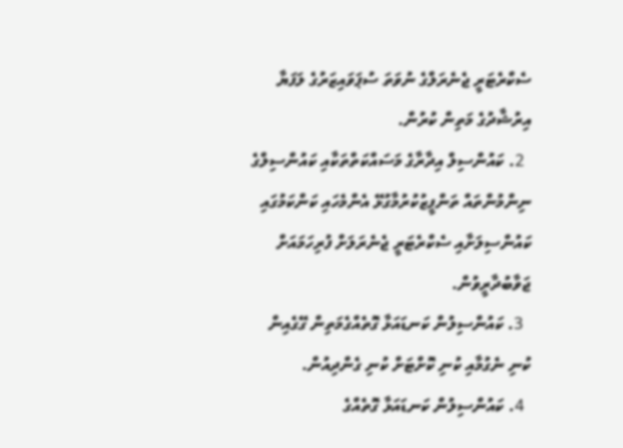ސެކްރެޓަރީ ޖެނެރަލްގެ ނުވަތަ ސުޕަވައިޒަރުގެ ލަފަޔާ އިރުޝާދުގެ މަތިން ކުރުން.
  2. ކައުންސިލް އިދާރާގެ މަސައްކަތްތަކާއި ކައުންސިލްގެ ނިންމުންތައް ތަންފީޒުކުރުމާގުޅޭ އެންމެހައި ކަންކަމުގައި ކައުންސިލަށާއި ސެކްރެޓަރީ ޖެނެރަލަށް ފުރިހަމައަށް ޖަވާބުދާރީވުން.
  3. ކައުންސިލުން ކަނޑައަޅާ ގޮތެއްގެމަތިން ގޭގެއިން ކުނި ނެގުމާއި ކުނި ކޮށްޓަށް ކުނި ގެންދިއުން.
  4. ކައުންސިލުން ކަނޑައަޅާ ގޮތެއްގެ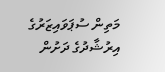މަތިން ސުޕަވައިޒަރުގެ އިރުޝާދުގެ ދަށުން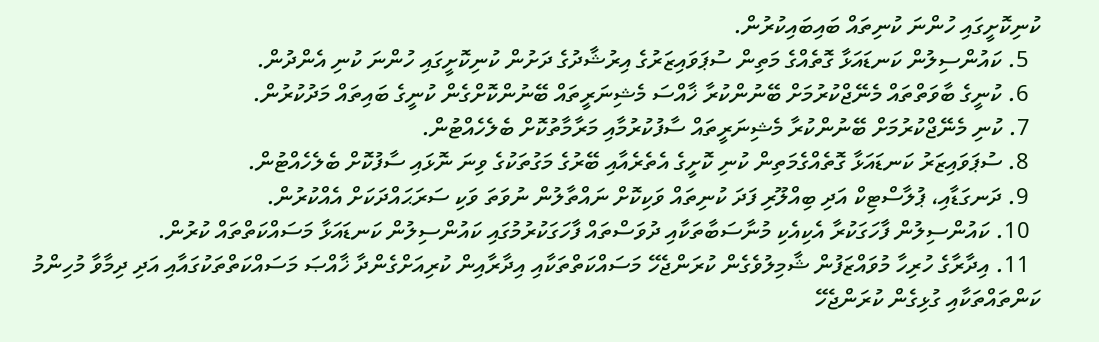ކުނިކޮށީގައި ހުންނަ ކުނިތައް ބައިބައިކުރުން.
  5. ކައުންސިލުން ކަނޑައަޅާ ގޮތެއްގެ މަތިން ސުޕަވައިޒަރުގެ އިރުޝާދުގެ ދަށުން ކުނިކޮށީގައި ހުންނަ ކުނި އެންދުން.
  6. ކުނީގެ ބާވަތްތައް މެނޭޖްކުރުމަށް ބޭނުންކުރާ ޚާއްސަ މެޝިނަރީތައް ބޭނުންކޮށްގެން ކުނީގެ ބައިތައް މަދުކުރުން.
  7. ކުނި މެނޭޖްކުރުމަށް ބޭނުންކުރާ މެޝިނަރީތައް ސާފުކުރުމާއި މަރާމާތުކޮށް ބެލެހެއްޓުން.
  8. ސުޕަވައިޒަރު ކަނޑައަޅާ ގޮތެއްގެމަތިން ކުނި ކޮށީގެ އެތެރެއާއި ބޭރުގެ މަގުތަކުގެ ވިނަ ނޮޅައި ސާފުކޮށް ބެލެހެއްޓުން.
  9. ދަނގަޑާއި، ޕުލާސްޓިކް އަދި ބިއްލޫރި ފަދަ ކުނިތައް ވަކިކޮށް ނައްތާލުން ނުވަތަ ވަކި ސަރަޙައްދަކަށް އެއްކުރުން.
  10. ކައުންސިލުން ފާހަގަކުރާ އެކިއެކި މުނާސަބާތަކާއި ދުވަސްތައް ފާހަގަކުރުމުގައި ކައުންސިލުން ކަނޑައަޅާ މަސައްކަތްތައް ކުރުން.
  11. އިދާރާގެ ހުރިހާ މުވައްޒަފުން ޝާމިލުވެގެން ކުރަންޖެހޭ މަސައްކަތްތަކާއި އިދާރާއިން ކުރިއަށްގެންދާ ޚާއްޞަ މަސައްކަތްތަކުގައާއި އަދި ދިމާވާ މުހިންމު ކަންތައްތަކާއި ގުޅިގެން ކުރަންޖެހޭ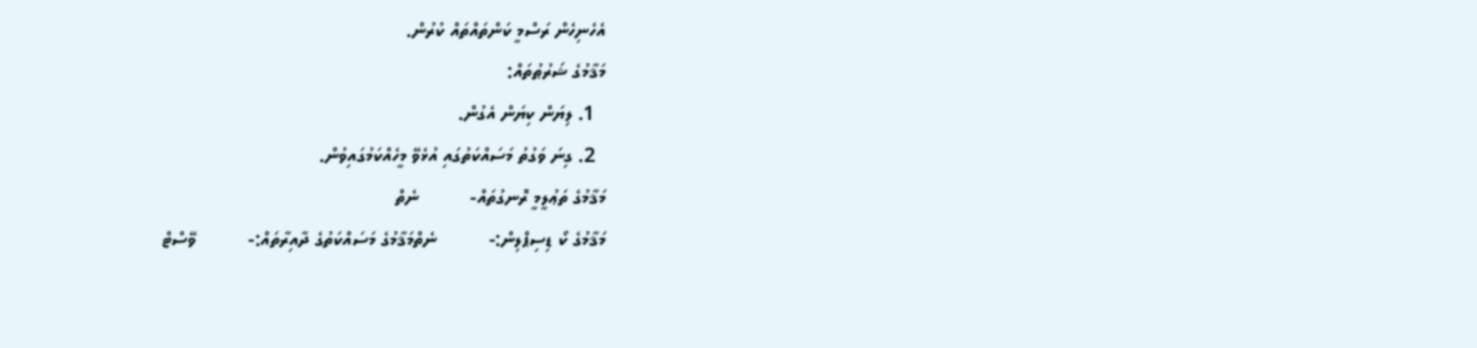އެހެނިހެން ރަސްމީ ކަންތައްތައް ކުރުން.
މަޤާމުގެ ޝަރުޠުތައް:
  1. ލިޔަން ކިޔަން އެގުން.
  2. ގިނަ ވަގުތު މަސައްކަތުގައި އުޅެވޭ މީހެއްކަމުގައިވުން.
މަޤާމުގެ ތަޢުލީމީ ރޮނގުތައް-          ނެތް
މަޤާމުގެ ކޯ ޑިސިޕްލިން:-          ނެތްމަޤާމުގެ މަސައްކަތުގެ ދާއިރާތައް:-          ވޭސްޓް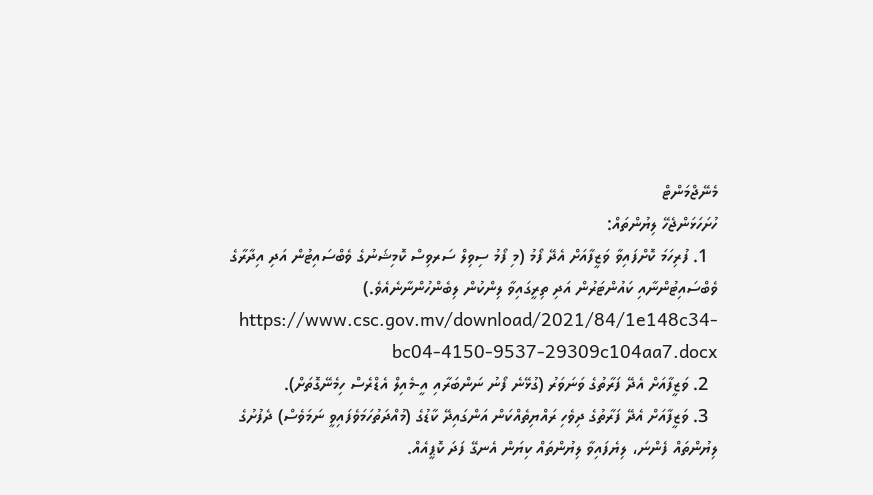މެނޭޖްމަންޓް
ހުށަހަޅަންޖެހޭ ލިޔުންތައް:
  1. ފުރިހަމަ ކޮށްފައިވާ ވަޒީފާއަށް އެދޭ ފޯމު (މި ފޯމު ސިވިލް ސަރވިސް ކޮމިޝަނުގެ ވެބްސައިޓުން އަދި އިދާރާގެ ވެބްސައިޓުންނާއި ކައުންޓަރުން އަދި ތިރީގައިވާ ލިންކުން ލިބެންހުންނާނެއެވެ.)  https://www.csc.gov.mv/download/2021/84/1e148c34-bc04-4150-9537-29309c104aa7.docx
  2. ވަޒީފާއަށް އެދޭ ފަރާތުގެ ވަނަވަރު (ގުޅޭނެ ފޯނު ނަންބަރާއި އީ-މެއިލް އެޑްރެސް ހިމެނޭގޮތަށް).
  3. ވަޒީފާއަށް އެދޭ ފަރާތުގެ ދިވެހި ރައްޔިތެއްކަން އަންގައިދޭ ކާޑުގެ (މުއްދަތުހަމަވެފައިވީ ނަމަވެސް) ދެފުށުގެ ލިޔުންތައް ފެންނަ، ލިޔެފައިވާ ލިޔުންތައް ކިޔަން އެނގޭ ފަދަ ކޮޕީއެއް.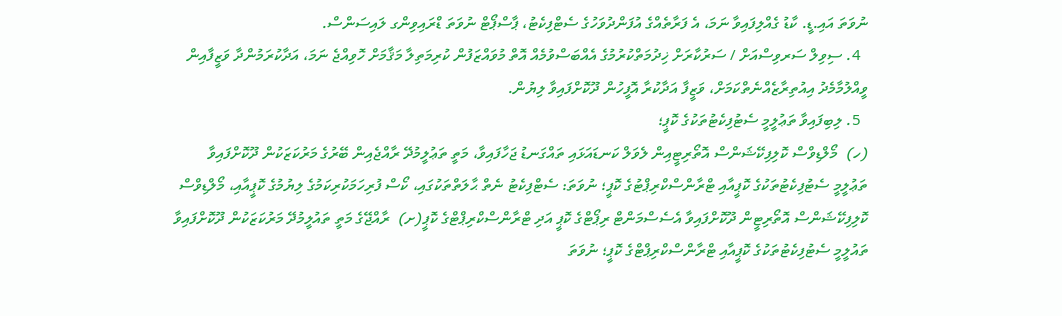ނުވަތަ އައި.ޑީ. ކާޑު ގެއްލިފައިވާ ނަމަ، އެ ފަރާތެއްގެ އުފަންދުވަހުގެ ސެޓްފިކެޓު، ޕާސްޕޯޓް ނުވަތަ ޑްރައިވިންގ ލައިސަންސް.
  4. ސިވިލް ސަރވިސްއަށް / ސަރުކާރަށް ޚިދުމަތްކުރުމުގެ އެއްބަސްވުމެއް އޮތް މުވައްޒަފުން ކުރިމަތިލާ މަޤާމަށް ހޮވިއްޖެ ނަމަ، އަދާކުރަމުންދާ ވަޒީފާއިން ވީއްލުމާމެދު އިއުތިރާޒެއްނެތްކަމަށް، ވަޒީފާ އަދާކުރާ އޮފީހުން ދޫކޮށްފައިވާ ލިޔުން.
  5. ލިބިފައިވާ ތަޢުލީމީ ސެޓުފިކެޓުތަކުގެ ކޮޕީ؛
(ހ)  މޯލްޑިވްސް ކޮލިފިކޭޝަންސް އޮތޯރިޓީއިން ލެވަލް ކަނޑައަޅައި ތައްގަނޑު ޖަހާފައިވާ، މަތީ ތަޢުލީމުދޭ ރާއްޖެއިން ބޭރުގެ މަރުކަޒަކުން ދޫކޮށްފައިވާ ތަޢުލީމީ ސެޓުފިކެޓުތަކުގެ ކޮޕީއާއި ޓްރާންސްކްރިޕްޓުގެ ކޮޕީ؛ ނުވަތަ: ސެޓްފިކެޓު ނެތް ޙާލަތްތަކުގައި، ކޯސް ފުރިހަމަކުރިކަމުގެ ލިޔުމުގެ ކޮޕީއާއި، މޯލްޑިވްސް ކޮލިފިކޭޝަންސް އޮތޯރިޓީން ދޫކޮށްފައިވާ އެސެސްމަންޓް ރިޕޯޓްގެ ކޮޕީ އަދި ޓްރާންސްކްރިޕްޓްގެ ކޮޕީ(ށ)  ރާއްޖޭގެ މަތީ ތައުލީމުދޭ މަރުކަޒަކުން ދޫކޮށްފައިވާ ތައުލީމީ ސެޓުފިކެޓުތަކުގެ ކޮޕީއާއި ޓްރާންސްކްރިޕްޓްގެ ކޮޕީ؛ ނުވަތަ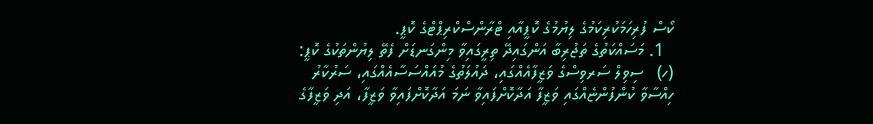ކޯސް ފުރިހަމަކުރިކަމުގެ ލިޔުމުގެ ކޮޕީއާއި ޓްރާންސްކްރިޕްޓްގެ ކޮޕީ.
  1. މަސައްކަތުގެ ތަޖުރިބާ އަންގައިދޭ ތިރީގައިވާ މިންގަނޑަށް ފެތޭ ލިޔުންތަކުގެ ކޮޕީ:
(ހ)   ސިވިލް ސަރވިސްގެ ވަޒީފާއެއްގައި، ދައުލަތުގެ މުއައްސަސާއެއްގައި، ސަރުކާރު ހިއްސާވާ ކުންފުންޏެއްގައި ވަޒީފާ އަދާކޮށްފައިވާ ނަމަ އަދާކޮށްފައިވާ ވަޒީފާ، އަދި ވަޒީފާގެ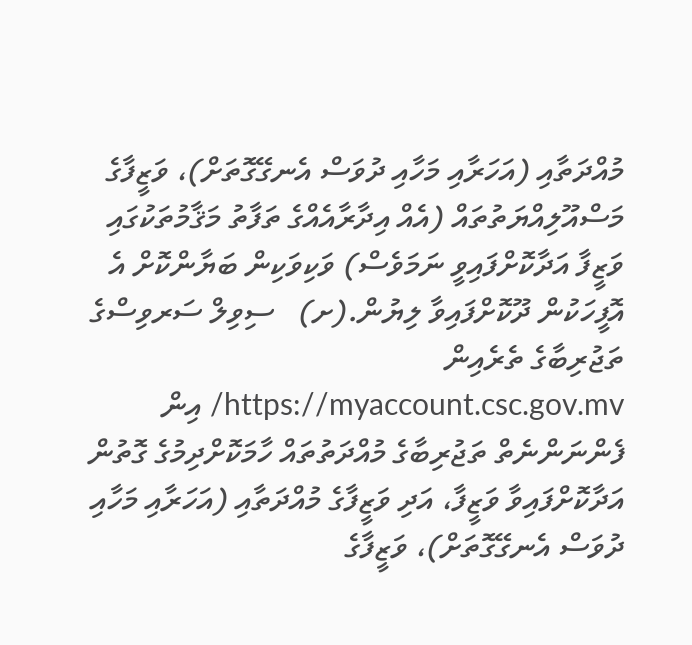މުއްދަތާއި (އަހަރާއި މަހާއި ދުވަސް އެނގޭގޮތަށް)، ވަޒީފާގެ މަސްއޫލިއްޔަތުތައް (އެއް އިދާރާއެއްގެ ތަފާތު މަޤާމުތަކުގައި ވަޒީފާ އަދާކޮށްފައިވީ ނަމަވެސް) ވަކިވަކިން ބަޔާންކޮށް އެ އޮފީހަކުން ދޫކޮށްފައިވާ ލިޔުން.(ށ)   ސިވިލް ސަރވިސްގެ ތަޖުރިބާގެ ތެރެއިން https://myaccount.csc.gov.mv/ އިން ފެންނަންނެތް ތަޖުރިބާގެ މުއްދަތުތައް ހާމަކޮށްދިމުގެ ގޮތުން އަދާކޮށްފައިވާ ވަޒީފާ، އަދި ވަޒީފާގެ މުއްދަތާއި (އަހަރާއި މަހާއި ދުވަސް އެނގޭގޮތަށް)، ވަޒީފާގެ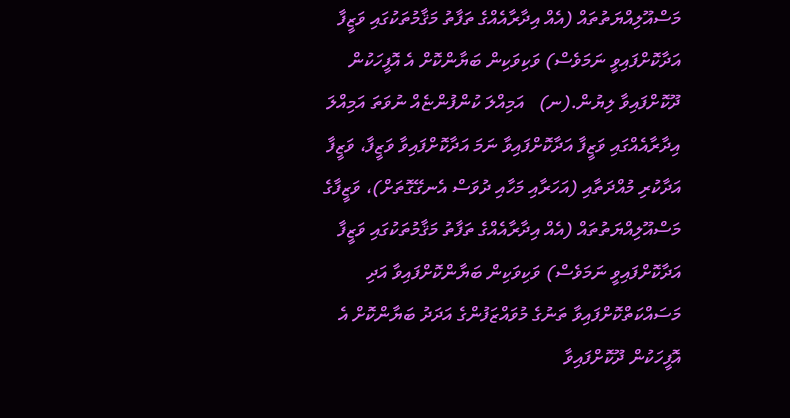މަސްއޫލިއްޔަތުތައް (އެއް އިދާރާއެއްގެ ތަފާތު މަޤާމުތަކުގައި ވަޒީފާ އަދާކޮށްފައިވީ ނަމަވެސް) ވަކިވަކިން ބަޔާންކޮށް އެ އޮފީހަކުން ދޫކޮށްފައިވާ ލިޔުން.(ނ)   އަމިއްލަ ކުންފުންޏެއް ނުވަތަ އަމިއްލަ އިދާރާއެއްގައި ވަޒީފާ އަދާކޮށްފައިވާ ނަމަ އަދާކޮށްފައިވާ ވަޒީފާ، ވަޒީފާ އަދާކުރި މުއްދަތާއި (އަހަރާއި މަހާއި ދުވަސް އެނގޭގޮތަށް)، ވަޒީފާގެ މަސްއޫލިއްޔަތުތައް (އެއް އިދާރާއެއްގެ ތަފާތު މަޤާމުތަކުގައި ވަޒީފާ އަދާކޮށްފައިވީ ނަމަވެސް) ވަކިވަކިން ބަޔާންކޮށްފައިވާ އަދި މަސައްކަތްކޮށްފައިވާ ތަނުގެ މުވައްޒަފުންގެ އަދަދު ބަޔާންކޮށް އެ އޮފީހަކުން ދޫކޮށްފައިވާ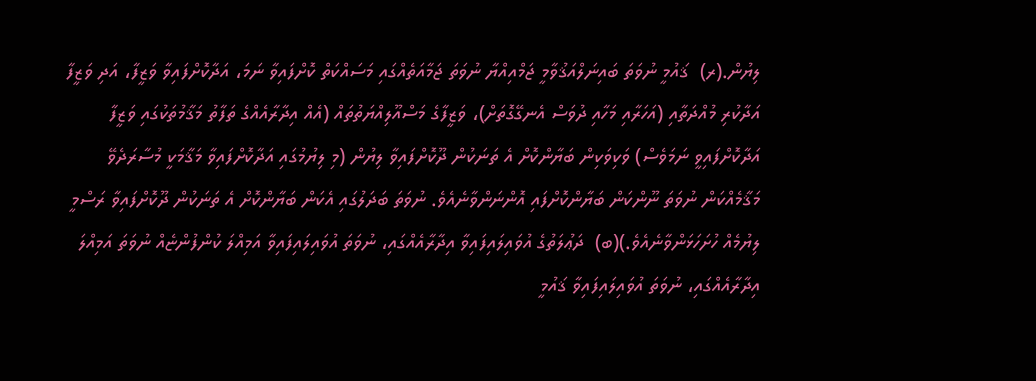ލިޔުން.(ރ)  ޤައުމީ ނުވަތަ ބައިނަލްއަޤުވާމީ ޖަމްއިއްޔާ ނުވަތަ ޖަމާއަތެއްގައި މަސައްކަތް ކޮށްފައިވާ ނަމަ، އަދާކޮށްފައިވާ ވަޒީފާ، އަދި ވަޒީފާ އަދާކުރި މުއްދަތާއި (އަހަރާއި މަހާއި ދުވަސް އެނގޭގޮތަށް)، ވަޒީފާގެ މަސްއޫލިއްޔަތުތައް (އެއް އިދާރާއެއްގެ ތަފާތު މަޤާމުތަކުގައި ވަޒީފާ އަދާކޮށްފައިވީ ނަމަވެސް) ވަކިވަކިން ބަޔާންކޮށް އެ ތަނަކުން ދޫކޮށްފައިވާ ލިޔުން (މި ލިޔުމުގައި އަދާކޮށްފައިވާ މަޤާމަކީ މުސާރަދެވޭ މަޤާމެއްކަން ނުވަތަ ނޫންކަން ބަޔާންކޮށްފައި އޮންނަންވާނެއެވެ. ނުވަތަ ބަދަލުގައި އެކަން ބަޔާންކޮށް އެ ތަނަކުން ދޫކޮށްފައިވާ ރަސްމީ ލިޔުމެއް ހުށަހަޅަންވާނެއެވެ.)(ބ)  ދަޢުލަތުގެ އުވައިލައިފައިވާ އިދާރާއެއްގައި، ނުވަތަ އުވައިލައިފައިވާ އަމިއްލަ ކުންފުންޏެއް ނުވަތަ އަމިއްލަ އިދާރާއެއްގައި، ނުވަތަ އުވައިލައިފައިވާ ޤައުމީ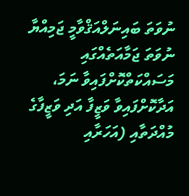ނުވަތަ ބައިނަލްއަޤްވާމީ ޖަމިއްޔާ ނުވަތަ ޖަމާއަތެއްގައި މަސައްކަތްކޮށްފައިވާ ނަމަ، އަދާކޮށްފައިވާ ވަޒީފާ އަދި ވަޒީފާގެ މުއްދަތާއި (އަހަރާއި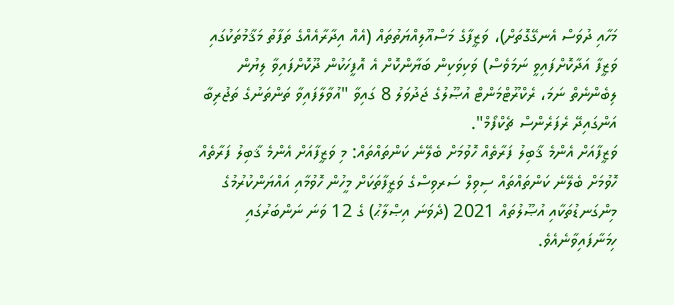މަހާއި ދުވަސް އެނގޭގޮތަށް)، ވަޒީފާގެ މަސްއޫލިއްޔަތުތައް (އެއް އިދާރާއެއްގެ ތަފާތު މަޤާމުތަކުގައި ވަޒީފާ އަދާކޮށްފައިވީ ނަމަވެސް) ވަކިވަކިން ބަޔާންކޮށް އެ އޮފީހަކުން ދޫކޮށްފައިވާ ލިޔުން ލިބެންނެތް ނަމަ، ރެކްރޫޓްމަންޓް އުޞޫލުގެ ޖަދުވަލު 8 ގައިވާ "އުވާލާފައިވާ ތަންތަނުގެ ތަޖުރިބާ އަންގައިދޭ ރެފަރެންސް ޗެކްފޯމް".
ވަޒީފާއަށް އެންމެ ޤާބިލު ފަރާތެއް ހޮވުމަށް ބެލޭނެ ކަންތައްތައް: މި ވަޒީފާއަށް އެންމެ ޤާބިލު ފަރާތެއް ހޮވުމަށް ބެލޭނެ ކަންތައްތައް ސިވިލް ސަރވިސްގެ ވަޒީފާތަކަށް މީހުން ހޮވުމާއި އައްޔަންކުރުމުގެ މިންގަނޑުތަކާއި އުޞޫލުތައް 2021 (ދެވަނަ އިޞްލާޙު) ގެ 12 ވަނަ ނަންބަރުގައި ހިމަނާފައިވާނެއެވެ.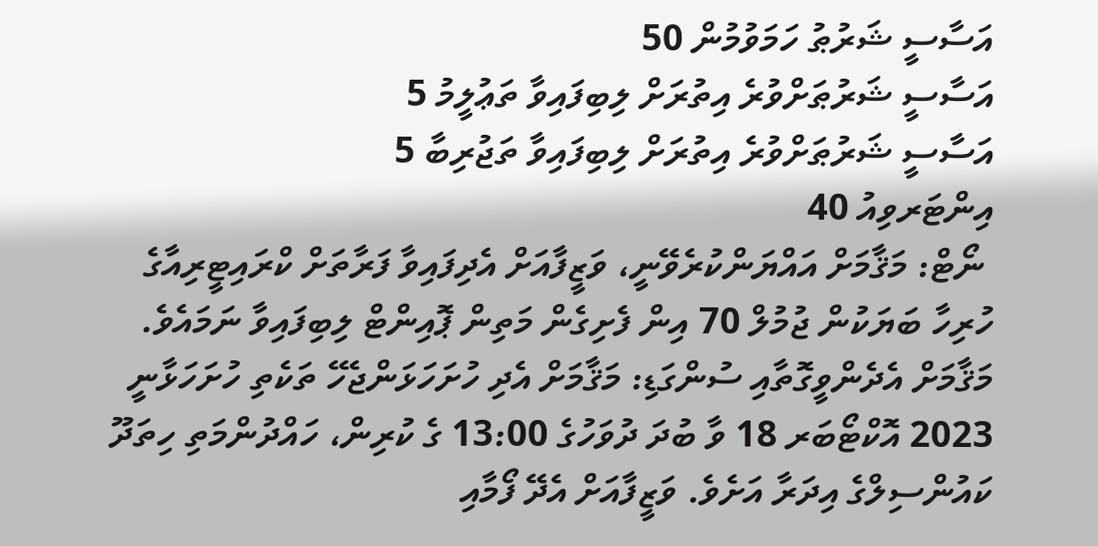އަސާސީ ޝަރުޠު ހަމަވުމުން 50
އަސާސީ ޝަރުޠަށްވުރެ އިތުރަށް ލިބިފައިވާ ތަޢުލީމު 5
އަސާސީ ޝަރުޠަށްވުރެ އިތުރަށް ލިބިފައިވާ ތަޖުރިބާ 5
އިންޓަރވިއު 40
 ނޯޓް: މަޤާމަށް އައްޔަންކުރެވޭނީ، ވަޒީފާއަށް އެދިފައިވާ ފަރާތަށް ކްރައިޓީރިއާގެ ހުރިހާ ބަޔަކުން ޖުމުލް 70 އިން ފެށިގެން މަތިން ޕޮއިންޓް ލިބިފައިވާ ނަމައެވެ.
މަޤާމަށް އެދެންވީގޮތާއި ސުންގަޑި: މަޤާމަށް އެދި ހުށަހަޅަންޖެހޭ ތަކެތި ހުށަހަޅާނީ 2023 އޮކްޓޯބަރ 18 ވާ ބުދަ ދުވަހުގެ 13:00 ގެ ކުރިން، ހައްދުންމަތި ހިތަދޫ ކައުންސިލްގެ އިދަރާ އަށެވެ. ވަޒީފާއަށް އެދޭ ފޯމާއި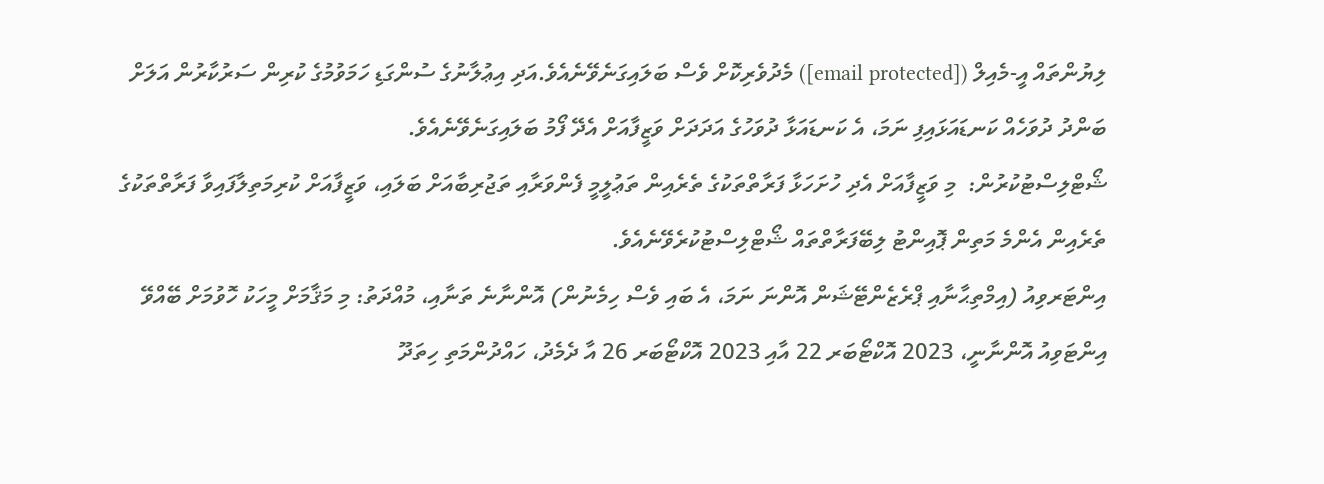ލިޔުންތައް އީ-މެއިލް ([email protected]) މެދުވެރިކޮށް ވެސް ބަލައިގަނެވޭނެއެވެ.އަދި އިޢުލާނުގެ ސުންގަޑި ހަމަވުމުގެ ކުރިން ސަރުކާރުން އަލަށް ބަންދު ދުވަހެއް ކަނޑައަޅައިފި ނަމަ، އެ ކަނޑައަޅާ ދުވަހުގެ އަދަދަށް ވަޒީފާއަށް އެދޭ ފޯމު ބަލައިގަނެވޭނެއެވެ.
ޝޯޓްލިސްޓުކުރުން:  މި ވަޒީފާއަށް އެދި ހުށަހަޅާ ފަރާތްތަކުގެ ތެރެއިން ތަޢުލީމީ ފެންވަރާއި ތަޖުރިބާއަށް ބަލައި، ވަޒީފާއަށް ކުރިމަތިލާފައިވާ ފަރާތްތަކުގެ ތެރެއިން އެންމެ މަތިން ޕޮއިންޓު ލިބޭފަރާތްތައް ޝޯޓްލިސްޓުކުރެވޭނެއެވެ.
އިންޓަރވިއު (އިމްތިޙާނާއި ޕްރެޒެންޓޭޝަން އޮންނަ ނަމަ، އެ ބައި ވެސް ހިމެނުން) އޮންނާނެ ތަނާއި، މުއްދަތު: މި މަޤާމަށް މީހަކު ހޮވުމަށް ބޭއްވޭ އިންޓަވިއު އޮންނާނީ، 2023 އޮކްޓޯބަރ 22 އާއި 2023 އޮކްޓޯބަރ 26 އާ ދެމެދު، ހައްދުންމަތި ހިތަދޫ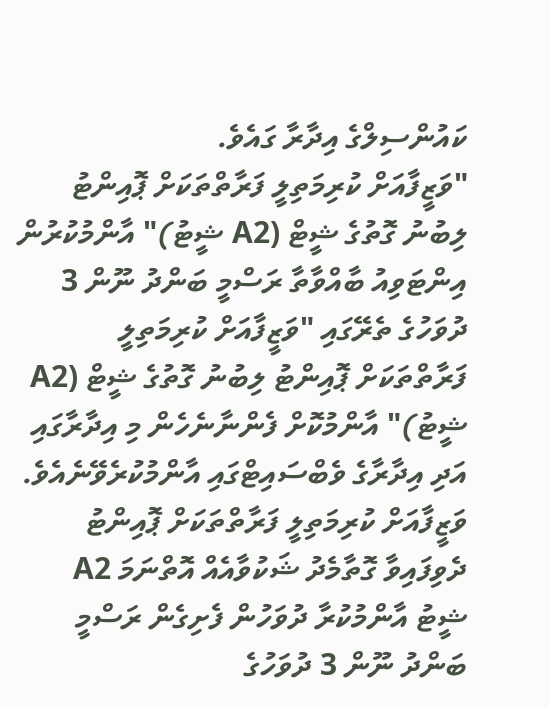ކައުންސިލްގެ އިދާރާ ގައެވެ.
"ވަޒީފާއަށް ކުރިމަތިލީ ފަރާތްތަކަށް ޕޮއިންޓު ލިބުނު ގޮތުގެ ޝީޓް (A2 ޝީޓު)" އާންމުކުރުން އިންޓަވިއު ބާއްވާތާ ރަސްމީ ބަންދު ނޫން 3 ދުވަހުގެ ތެރޭގައި "ވަޒީފާއަށް ކުރިމަތިލީ ފަރާތްތަކަށް ޕޮއިންޓު ލިބުނު ގޮތުގެ ޝީޓް (A2 ޝީޓު)" އާންމުކޮށް ފެންނާނެހެން މި އިދާރާގައި އަދި އިދާރާގެ ވެބްސައިޓްގައި އާންމުކުރެވޭނެއެވެ. ވަޒީފާއަށް ކުރިމަތިލީ ފަރާތްތަކަށް ޕޮއިންޓު ދެވިފައިވާ ގޮތާމެދު ޝަކުވާއެއް އޮތްނަމަ A2 ޝީޓު އާންމުކުރާ ދުވަހުން ފެށިގެން ރަސްމީ ބަންދު ނޫން 3 ދުވަހުގެ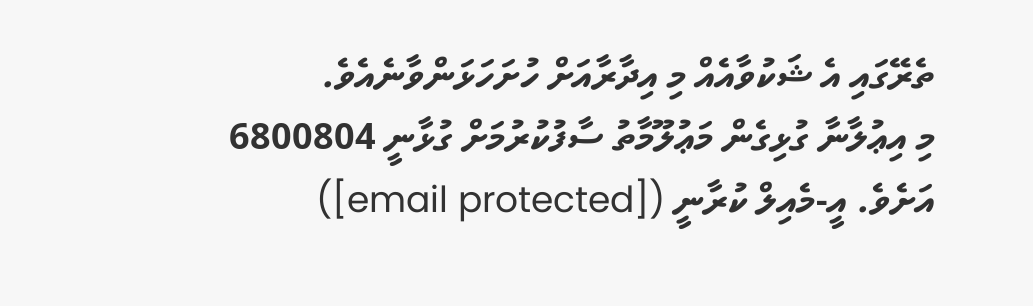ތެރޭގައި އެ ޝަކުވާއެއް މި އިދާރާއަށް ހުށަހަޅަންވާނެއެވެ.
މި އިޢުލާނާ ގުޅިގެން މަޢުލޫމާތު ސާފުކުރުމަށް ގުޅާނީ 6800804 އަށެވެ. އީ-މެއިލް ކުރާނީ ([email protected])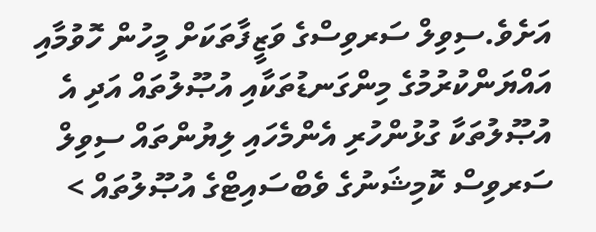އަށެވެ.ސިވިލް ސަރވިސްގެ ވަޒީފާތަކަށް މީހުން ހޮވުމާއި އައްޔަންކުރުމުގެ މިންގަނޑުތަކާއި އުޞޫލުތައް އަދި އެ އުޞޫލުތަކާ ގުޅުންހުރި އެންމެހައި ލިޔުންތައް ސިވިލް ސަރވިސް ކޮމިޝަނުގެ ވެބްސައިޓްގެ އުޞޫލުތައް >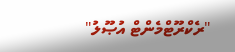"ރެކްރޫޓްމެންޓް އުޞޫލު"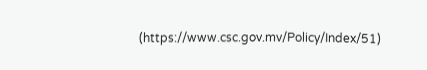(https://www.csc.gov.mv/Policy/Index/51)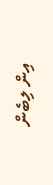އިން ލިބެން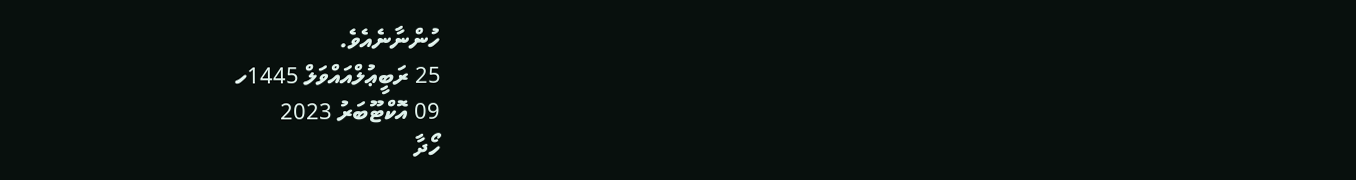ހުންނާނެއެވެ.
25 ރަބީޢުލްއައްވަލް 1445ހ
09 އޮކްޓޫބަރު 2023
ހޯދާ